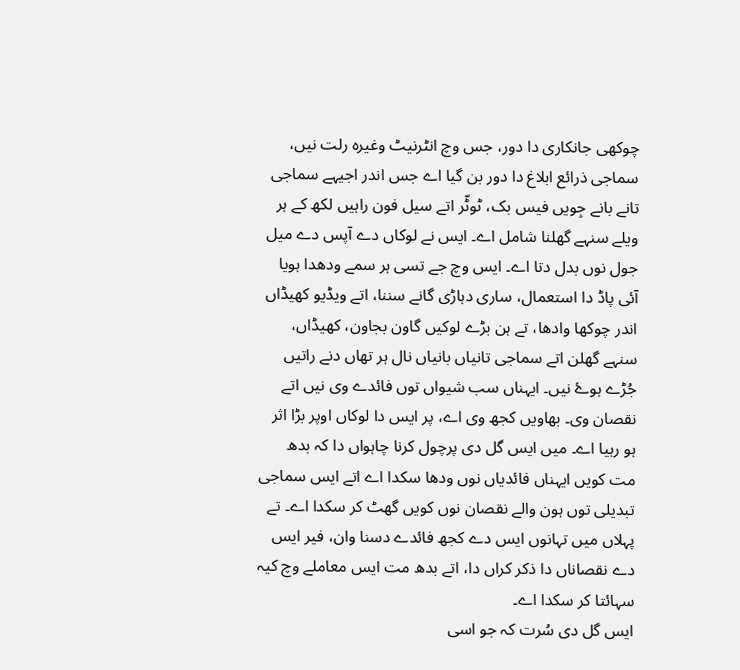چوکھی جانکاری دا دور، جس وچ انٹرنیٹ وغیرہ رلت نیں، سماجی ذرائع ابلاغ دا دور بن گیا اے جس اندر اجیہے سماجی تانے بانے جِویں فیس بک، ٹوٹّر اتے سیل فون راہیں لکھ کے ہر ویلے سنہے گھلنا شامل اے۔ ایس نے لوکاں دے آپس دے میل جول نوں بدل دتا اے۔ ایس وچ جے تسی ہر سمے ودھدا ہویا آئی پاڈ دا استعمال، ساری دہاڑی گانے سننا، اتے ویڈیو کھیڈاں اندر چوکھا وادھا، تے ہن بڑے لوکیں گاون بجاون، کھیڈاں، سنہے گھلن اتے سماجی تانیاں بانیاں نال ہر تھاں دنے راتیں جُڑے ہوۓ نیں۔ ایہناں سب شیواں توں فائدے وی نیں اتے نقصان وی۔ بھاویں کجھ وی اے، پر ایس دا لوکاں اوپر بڑا اثر ہو رہیا اے۔ میں ایس گل دی پرچول کرنا چاہواں دا کہ بدھ مت کویں ایہناں فائدیاں نوں ودھا سکدا اے اتے ایس سماجی تبدیلی توں ہون والے نقصان نوں کویں گھٹ کر سکدا اے۔ تے پہلاں میں تہانوں ایس دے کجھ فائدے دسنا وان، فیر ایس دے نقصاناں دا ذکر کراں دا، اتے بدھ مت ایس معاملے وچ کیہ سہائتا کر سکدا اے۔
ایس گل دی سُرت کہ جو اسی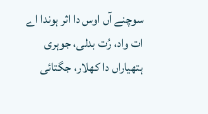سوچنے آں اوس دا اثر ہوندا اے
ات واد، رُت بدلی، جوہری ہتھیاراں دا کھلار، جگتائی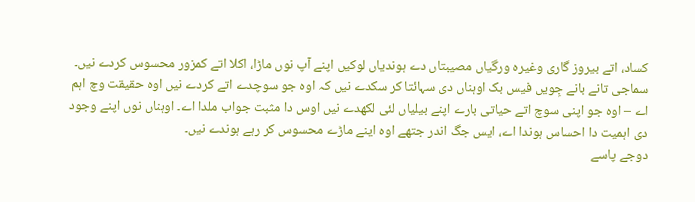کساد، اتے بیروز گاری وغیرہ ورگیاں مصیبتاں دے ہوندیاں لوکیں اپنے آپ نوں ماڑا، اکلا اتے کمزور محسوس کردے نیں۔ سماجی تانے بانے جِویں فیس بک اوہناں دی سہائتا کر سکدے نیں کہ اوہ جو سوچدے اتے کردے نیں اوہ حقیقت وچ اہم اے – اوہ جو اپنی سوچ اتے حیاتی بارے اپنے بیلیاں لئی لکھدے نیں اوس دا مثبت جواب ملدا اے۔ اوہناں نوں اپنے وجود دی اہمیت دا احساس ہوندا اے، ایس جگ اندر جتھے اوہ اینے ماڑے محسوس کر رہے ہوندے نیں۔
دوجے پاسے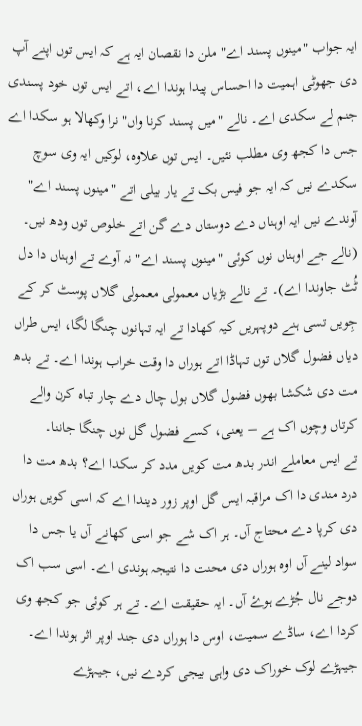ایہ جواب "مینوں پسند اے" ملن دا نقصان ایہ ہے کہ ایس توں اپنے آپ دی جھوٹی اہمیت دا احساس پیدا ہوندا اے، اتے ایس توں خود پسندی جنم لے سکدی اے۔ نالے "میں پسند کرنا واں" نرا وکھالا ہو سکدا اے جس دا کجھ وی مطلب نئیں۔ ایس توں علاوہ، لوکیں ایہ وی سوچ سکدے نیں کہ ایہ جو فیس بک تے یار بیلی اتے "مینوں پسند اے" آوندے نیں ایہ اوہناں دے دوستاں دے گن اتے خلوص توں ودھ نیں۔ (نالے جے اوہناں نوں کوئی "مینوں پسند اے" نہ آوے تے اوہناں دا دل ٹُٹ جاوندا اے)۔ تے نالے بڑیاں معمولی معمولی گلاں پوسٹ کر کے جِویں تسی ہنے دوپہریں کیہ کھادا تے ایہ تہانوں چنگا لگا، ایس طراں دیاں فضول گلاں توں تہاڈا اتے ہوراں دا وقت خراب ہوندا اے۔ تے بدھ مت دی شکشا بھوں فضول گلاں بول چال دے چار تباہ کرن والے کرتاں وچوں اک ہے – یعنی، کسے فضول گل نوں چنگا جاننا۔
تے ایس معاملے اندر بدھ مت کویں مدد کر سکدا اے؟ بدھ مت دا درد مندی دا اک مراقبہ ایس گل اوپر زور دیندا اے کہ اسی کویں ہوراں دی کرپا دے محتاج آں۔ ہر اک شے جو اسی کھانے آں یا جس دا سواد لینے آں اوہ ہوراں دی محنت دا نتیجہ ہوندی اے۔ اسی سب اک دوجے نال جُڑے ہوۓ آں۔ ایہ حقیقت اے۔ تے ہر کوئی جو کجھ وی کردا اے، ساڈے سمیت، اوس دا ہوراں دی جند اوپر اثر ہوندا اے۔ جیہڑے لوک خوراک دی واہی بیجی کردے نیں، جیہڑے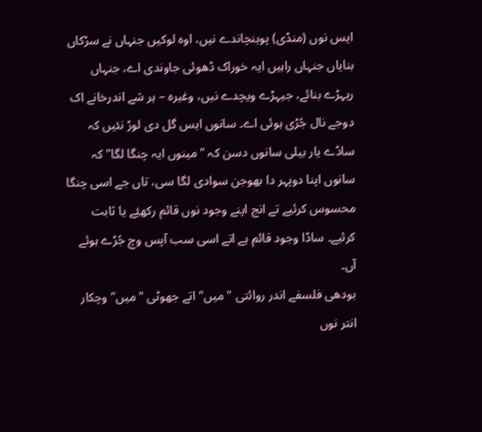ایس نوں (منڈی) پوہنچاندے نیں، اوہ لوکیں جنہاں نے سڑکاں بنایاں جنہاں راہیں ایہ خوراک ڈھوئی جاوندی اے، جنہاں ریہڑے بنائے، جیہڑے ویچدے نیں، وغیرہ – ہر شے اندرخانے اک دوجے نال جُڑی ہوئی اے۔ سانوں ایس گل دی لوڑ نئیں کہ ساڈے یار بیلی سانوں دسن کہ "مینوں ایہ چنگا لگا" کہ سانوں اپنا دوپہر دا بھوجن سوادی لگا سی، تاں جے اسی چنگا محسوس کرئیے تے انج اپنے وجود نوں قائم رکھیٔے یا ثابت کرئیے۔ ساڈا وجود قائم ہے اتے اسی سب آپس وچ جُڑے ہوئے آں۔
بودھی فلسفے اندر روائتی "میں" اتے جھوٹی "میں" وچکار انتر نوں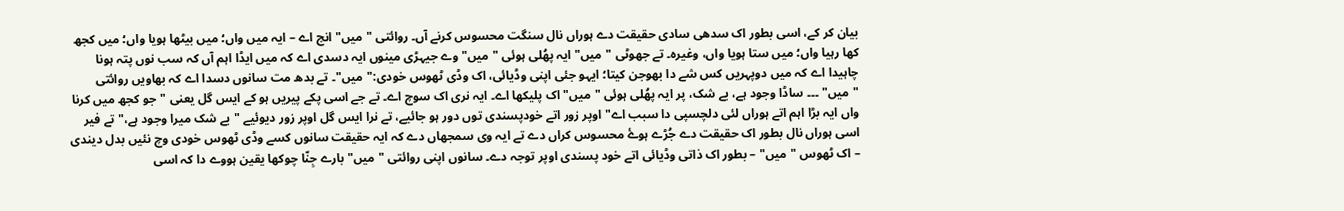بیان کر کے، اسی بطور اک سدھی سادی حقیقت دے ہوراں نال سنگت محسوس کرنے آں۔ روائتی "میں" انج اے – ایہ میں واں؛ میں بیٹھا ہویا واں؛ میں کجھ کھا رہیا واں؛ میں ستا ہویا واں، وغیرہ۔ تے جھوٹی "میں" ایہ پھُلی ہوئی "میں" وے جیہڑی مینوں ایہ دسدی اے کہ میں ایڈا اہم آں کہ سب نوں پتہ ہونا چاہیدا اے کہ میں دوپہریں کس شے دا بھوجن کیتا؛ ایہو جئی اپنی وڈیائی، اک وڈی ٹھوس خودی:"میں"۔ تے بدھ مت سانوں دسدا اے کہ بھاویں روائتی "میں" ۔۔۔ ساڈا وجود ہے، بے شک، پر ایہ پھُلی ہوئی "میں" اک پلیکھا اے۔ ایہ نری اک سوچ اے۔ تے جے اسی پکے پیریں ہو کے ایس گل یعنی "جو کجھ میں کرنا واں ایہ بڑا اہم اتے ہوراں لئی دلچسپی دا سبب اے" اوپر زور اتے خودپسندی توں دور ہو جائیے، تے نرا ایس گل اوپر زور دیوئیے "بے شک میرا وجود ہے،" تے فیر اسی ہوراں نال بطور اک حقیقت دے جُڑے ہوۓ محسوس کراں دے تے ایہ وی سمجھاں دے کہ ایہ حقیقت سانوں کسے وڈی ٹھوس خودی وچ نئیں بدل دیندی – اک ٹھوس "میں" – بطور اک ذاتی وڈیائی اتے خود پسندی اوپر توجہ دے۔ سانوں اپنی روائتی "میں" بارے جِنّا چوکھا یقین ہووے دا کہ اسی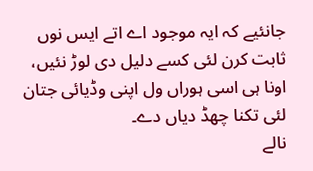جانئیے کہ ایہ موجود اے اتے ایس نوں ثابت کرن لئی کسے دلیل دی لوڑ نئیں، اونا ہی اسی ہوراں ول اپنی وڈیائی جتان لئی تکنا چھڈ دیاں دے۔
نالے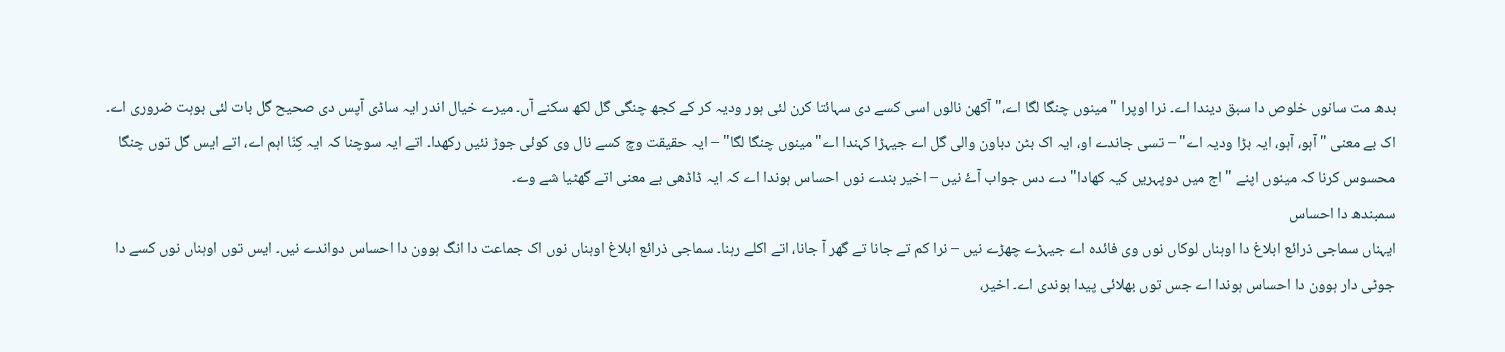بدھ مت سانوں خلوص دا سبق دیندا اے۔ نرا اوپرا "مینوں چنگا لگا اے،" آکھن نالوں اسی کسے دی سہائتا کرن لئی ہور ودیہ کر کے کجھ چنگی گل لکھ سکنے آں۔ میرے خیال اندر ایہ ساڈی آپس دی صحیح گل بات لئی بوہت ضروری اے۔ اک بے معنی "آہو، آہو، ایہ بڑا ودیہ اے" – تسی جاندے او، ایہ اک بٹن دباون والی گل اے جیہڑا کہندا اے"مینوں چنگا لگا" – ایہ حقیقت وچ کسے نال وی کوئی جوڑ نئیں رکھدا۔ اتے ایہ سوچنا کہ ایہ کِنّا اہم اے، اتے ایس گل توں چنگا محسوس کرنا کہ مینوں اپنے "اج میں دوپہریں کیہ کھادا" دے دس جواب آۓ نیں – اخیر بندے نوں احساس ہوندا اے کہ ایہ ڈاڈھی بے معنی اتے گھٹیا شے وے۔
سمبندھ دا احساس
ایہناں سماجی ذرائع ابلاغ دا اوہناں لوکاں نوں وی فائدہ اے جیہڑے چھڑے نیں – نرا کم تے جانا تے گھر آ جانا، اتے اکلے رہنا۔ سماجی ذرائع ابلاغ اوہناں نوں اک جماعت دا انگ ہوون دا احساس دواندے نیں۔ ایس توں اوہناں نوں کسے دا جوٹی دار ہوون دا احساس ہوندا اے جس توں بھلائی پیدا ہوندی اے۔ اخیر،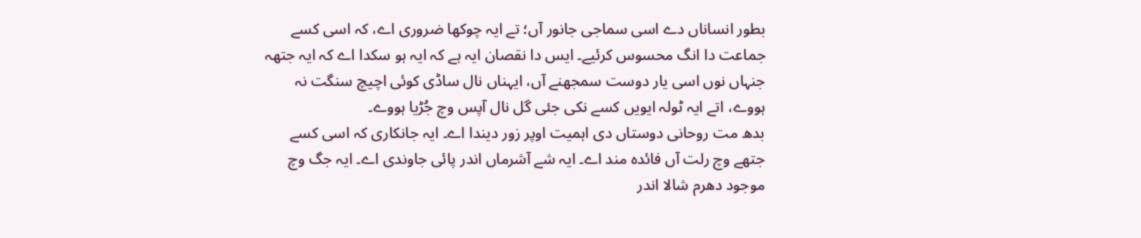بطور انساناں دے اسی سماجی جانور آں؛ تے ایہ چوکھا ضروری اے، کہ اسی کسے جماعت دا انگ محسوس کرئیے۔ ایس دا نقصان ایہ ہے کہ ایہ ہو سکدا اے کہ ایہ جتھہ جنہاں نوں اسی یار دوست سمجھنے آں، ایہناں نال ساڈی کوئی اچیچ سنگت نہ ہووے، اتے ایہ ٹولہ ایویں کسے نکی جئی گل نال آپس وچ جُڑیا ہووے۔
بدھ مت روحانی دوستاں دی اہمیت اوپر زور دیندا اے۔ ایہ جانکاری کہ اسی کسے جتھے وچ رلت آں فائدہ مند اے۔ ایہ شے آشرماں اندر پائی جاوندی اے۔ ایہ جگ وچ موجود دھرم شالا اندر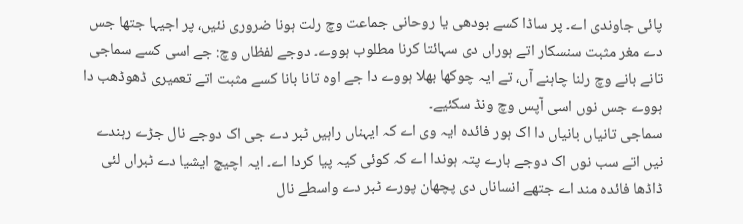پائی جاوندی اے۔ پر ساڈا کسے بودھی یا روحانی جماعت وچ رلت ہونا ضروری نئیں، پر اجیہا جتھا جس دے مغر مثبت سنسکار اتے ہوراں دی سہائتا کرنا مطلوب ہووے۔ دوجے لفظاں وچ: جے اسی کسے سماجی تانے بانے وچ رلنا چاہنے آں، تے ایہ چوکھا بھلا ہووے دا جے اوہ تانا بانا کسے مثبت اتے تعمیری ڈھوڈھب دا ہووے جس نوں اسی آپس وچ ونڈ سکئیے۔
سماجی تانیاں بانیاں دا اک ہور فائدہ ایہ وی اے کہ ایہناں راہیں ٹبر دے جی اک دوجے نال جڑے رہندے نیں اتے سب نوں اک دوجے بارے پتہ ہوندا اے کہ کوئی کیہ پیا کردا اے۔ ایہ اچیچ ایشیا دے ٹبراں لئی ڈاڈھا فائدہ مند اے جتھے انساناں دی پچھان پورے ٹبر دے واسطے نال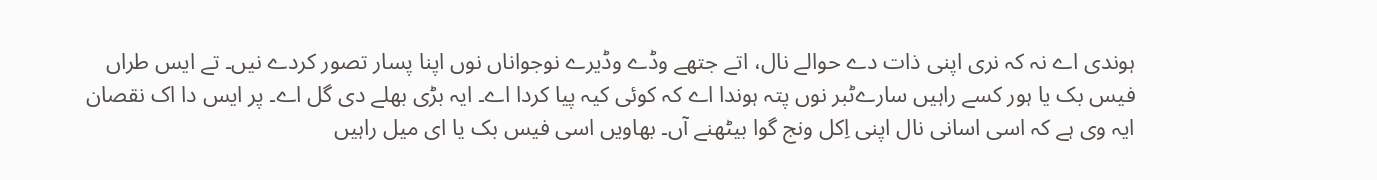ہوندی اے نہ کہ نری اپنی ذات دے حوالے نال، اتے جتھے وڈے وڈیرے نوجواناں نوں اپنا پسار تصور کردے نیں۔ تے ایس طراں فیس بک یا ہور کسے راہیں سارےٹبر نوں پتہ ہوندا اے کہ کوئی کیہ پیا کردا اے۔ ایہ بڑی بھلے دی گل اے۔ پر ایس دا اک نقصان ایہ وی ہے کہ اسی اسانی نال اپنی اِکل ونج گوا بیٹھنے آں۔ بھاویں اسی فیس بک یا ای میل راہیں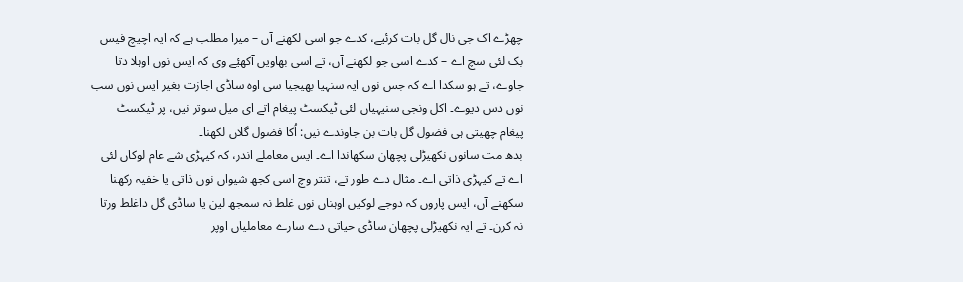چھڑے اک جی نال گل بات کرئیے، کدے جو اسی لکھنے آں – میرا مطلب ہے کہ ایہ اچیچ فیس بک لئی سچ اے – کدے اسی جو لکھنے آں، تے اسی بھاویں آکھیٔے وی کہ ایس نوں اوہلا دتا جاوے، تے ہو سکدا اے کہ جس نوں ایہ سنہیا بھیجیا سی اوہ ساڈی اجازت بغیر ایس نوں سب نوں دس دیوے۔ اکل ونجی سنیہیاں لئی ٹیکسٹ پیغام اتے ای میل سوتر نیں، پر ٹیکسٹ پیغام چھیتی ہی فضول گل بات بن جاوندے نیں: اُکا فضول گلاں لکھنا۔
بدھ مت سانوں نکھیڑلی پچھان سکھاندا اے۔ ایس معاملے اندر، کہ کیہڑی شے عام لوکاں لئی اے تے کیہڑی ذاتی اے۔ مثال دے طور تے، تنتر وچ اسی کجھ شیواں نوں ذاتی یا خفیہ رکھنا سکھنے آں، ایس پاروں کہ دوجے لوکیں اوہناں نوں غلط نہ سمجھ لین یا ساڈی گل داغلط ورتا نہ کرن۔ تے ایہ نکھیڑلی پچھان ساڈی حیاتی دے سارے معاملیاں اوپر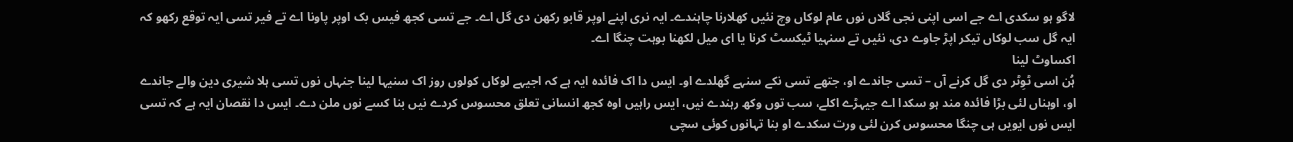لاگو ہو سکدی اے جے اسی اپنی نجی گلاں نوں عام لوکاں وچ نئیں کھلارنا چاہندے۔ ایہ نری اپنے اوپر قابو رکھن دی گل اے۔ جے تسی کجھ فیس بک اوپر پاونا اے تے فیر تسی ایہ توقع رکھو کہ ایہ گل سب لوکاں تیکر اپڑ جاوے دی، نئیں تے سنہیا ٹیکسٹ کرنا یا ای میل لکھنا بوہت چنگا اے۔
اکساوٹ لینا
ہُن اسی ٹوِٹر دی گل کرنے آں – تسی جاندے او، جتھے تسی نکے سنہے گھلدے او۔ ایس دا اک فائدہ ایہ ہے کہ اجیہے لوکاں کولوں روز اک سنیہا لینا جنہاں نوں تسی ہلا شیری دین والے جاندے او، اوہناں لئی بڑا فائدہ مند ہو سکدا اے جیہڑے اکلے، سب توں وکھ رہندے نیں، ایس راہیں اوہ کجھ انسانی تعلق محسوس کردے نیں بنا کسے نوں ملن دے۔ ایس دا نقصان ایہ ہے کہ تسی ایس نوں ایویں ہی چنگا محسوس کرن لئی ورت سکدے او بنا تہانوں کوئی سچی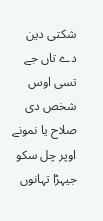شکتی دین دے تاں جے تسی اوس شخص دی صلاح یا نمونے اوپر چل سکو جیہڑا تہانوں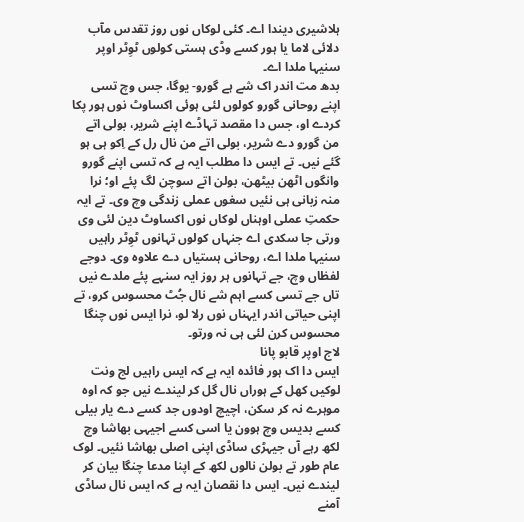ہلاشیری دیندا اے۔ کئی لوکاں نوں روز تقدس مآب دلائی لاما یا ہور کسے وڈی ہستی کولوں ٹوِٹر اوپر سنیہا ملدا اے۔
بدھ مت اندر اک شے ہے گورو- یوگا، جس وچ تسی اپنے روحانی گورو کولوں لئی ہوئی اکساوٹ نوں ہور پکا کردے او، جس دا مقصد تہاڈے اپنے شریر، بولی اتے من گورو دے شریر، بولی اتے من نال رل کے اِکو ہی ہو گئے نیں۔ تے ایس دا مطلب ایہ ہے کہ تسی اپنے گورو وانگوں اٹھن بیٹھن، بولن اتے سوچن لگ پئے او؛ نرا منہ زبانی ہی نئیں سغوں عملی زندگی وچ وی۔ تے ایہ حکمتِ عملی اوہناں لوکاں نوں اکساوٹ دین لئی وی ورتی جا سکدی اے جنہاں کولوں تہانوں ٹوِٹر راہیں سنیہا ملدا اے، روحانی ہستیاں دے علاوہ وی۔ دوجے لفظاں وچ، جے تہانوں ہر روز ایہ سنہے پئے ملدے نیں تاں جے تسی کسے اہم شے نال جُٹ محسوس کرو، تے اپنی حیاتی اندر ایہناں نوں رلا لو، نرا ایس نوں چنگا محسوس کرن لئی ہی نہ ورتو۔
لاج اوپر قابو پانا
ایس دا اک ہور فائدہ ایہ ہے کہ ایس راہیں لج ونت لوکیں کھل کے ہوراں نال گل کر لیندے نیں جو کہ اوہ موہرے نہ کر سکن، اچیچ اودوں جد کسے دے یار بیلی کسے بدیس وچ ہوون یا اسی کسے اجیہی بھاشا وچ لکھ رہے آں جیہڑی ساڈی اپنی اصلی بھاشا نئیں۔ لوک عام طور تے بولن نالوں لکھ کے اپنا مدعا چنگا بیان کر لیندے نیں۔ ایس دا نقصان ایہ ہے کہ ایس نال ساڈی آمنے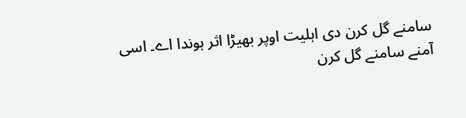سامنے گل کرن دی اہلیت اوپر بھیڑا اثر ہوندا اے۔ اسی آمنے سامنے گل کرن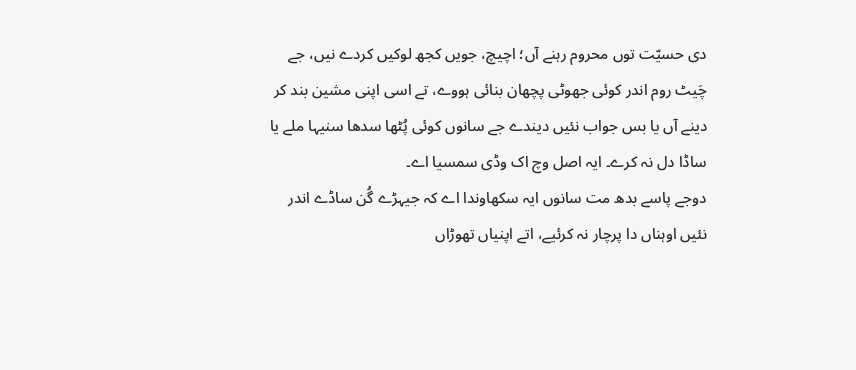دی حسیّت توں محروم رہنے آں؛ اچیچ، جویں کجھ لوکیں کردے نیں، جے چَیٹ روم اندر کوئی جھوٹی پچھان بنائی ہووے، تے اسی اپنی مشین بند کر دینے آں یا بس جواب نئیں دیندے جے سانوں کوئی پُٹھا سدھا سنیہا ملے یا ساڈا دل نہ کرے۔ ایہ اصل وچ اک وڈی سمسیا اے۔
دوجے پاسے بدھ مت سانوں ایہ سکھاوندا اے کہ جیہڑے گُن ساڈے اندر نئیں اوہناں دا پرچار نہ کرئیے، اتے اپنیاں تھوڑاں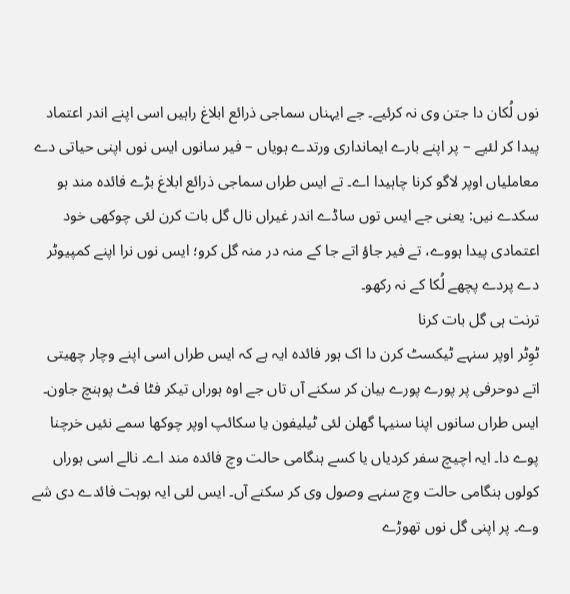نوں لُکان دا جتن وی نہ کرئیے۔ جے ایہناں سماجی ذرائع ابلاغ راہیں اسی اپنے اندر اعتماد پیدا کر لئیے – پر اپنے بارے ایمانداری ورتدے ہویاں – فیر سانوں ایس نوں اپنی حیاتی دے معاملیاں اوپر لاگو کرنا چاہیدا اے۔ تے ایس طراں سماجی ذرائع ابلاغ بڑے فائدہ مند ہو سکدے نیں: یعنی جے ایس توں ساڈے اندر غیراں نال گل بات کرن لئی چوکھی خود اعتمادی پیدا ہووے، تے فیر جاؤ اتے جا کے منہ در منہ گل کرو؛ ایس نوں نرا اپنے کمپیوٹر دے پردے پچھے لُکا کے نہ رکھو۔
ترنت ہی گل بات کرنا
ٹوِٹر اوپر سنہے ٹیکسٹ کرن دا اک ہور فائدہ ایہ ہے کہ ایس طراں اسی اپنے وچار چھیتی اتے دوحرفی پر پورے پورے بیان کر سکنے آں تاں جے اوہ ہوراں تیکر فٹا فٹ پوہنچ جاون۔ ایس طراں سانوں اپنا سنیہا گھلن لئی ٹیلیفون یا سکائپ اوپر چوکھا سمے نئیں خرچنا پوے دا۔ ایہ اچیچ سفر کردیاں یا کسے ہنگامی حالت وچ فائدہ مند اے۔ نالے اسی ہوراں کولوں ہنگامی حالت وچ سنہے وصول وی کر سکنے آں۔ ایس لئی ایہ بوہت فائدے دی شے وے۔ پر اپنی گل نوں تھوڑے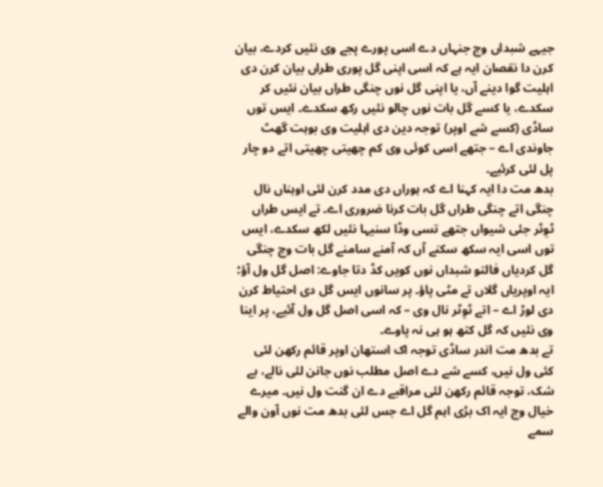جیہے شبداں وچ جنہاں دے اسی پورے ہِجے وی نئیں کردے، بیان کرن دا نقصان ایہ ہے کہ اسی اپنی گل پوری طراں بیان کرن دی اہلیت گوا دینے آں، یا اپنی گل نوں چنگی طراں بیان نئیں کر سکدے، یا کسے گل بات نوں چالو نئیں رکھ سکدے۔ ایس توں ساڈی (کسے شے اوپر) توجہ دین دی اہلیت وی بوہت گھٹ جاوندی اے – جتھے اسی کوئی وی کم چھیتی چھیتی اتے دو چار پل لئی کرئیے۔
بدھ مت دا ایہ کہنا اے کہ ہوراں دی مدد کرن لئی اوہناں نال چنگی اتے چنگی طراں گل بات کرنا ضروری اے۔ تے ایس طراں ٹوِٹر جئی شیواں جتھے تسی وڈا سنیہا نئیں لکھ سکدے، ایس توں اسی ایہ سکھ سکنے آں کہ آمنے سامنے گل بات وچ چنگی گل کردیاں فالتو شبداں نوں کویں کڈ دتا جاوے: اصل گل ول آؤ؛ ایہ اوپریاں گلاں تے مٹی پاؤ۔ پر سانوں ایس گل دی احتیاط کرن دی لوڑ اے – اتے ٹوِٹر نال وی – کہ اسی اصل گل ول آئیے، پر اینا وی نئیں کہ گل کتھ ہو ہی نہ پاوے۔
تے بدھ مت اندر ساڈی توجہ اک استھان اوپر قائم رکھن لئی کئی ول نیں، کسے شے دے اصل مطلب نوں جانن لئی نالے، بے شک، توجہ قائم رکھن لئی مراقبے دے ان گنت ول نیں۔ میرے خیال وچ ایہ اک بڑی اہم گل اے جس لئی بدھ مت نوں آون والے سمے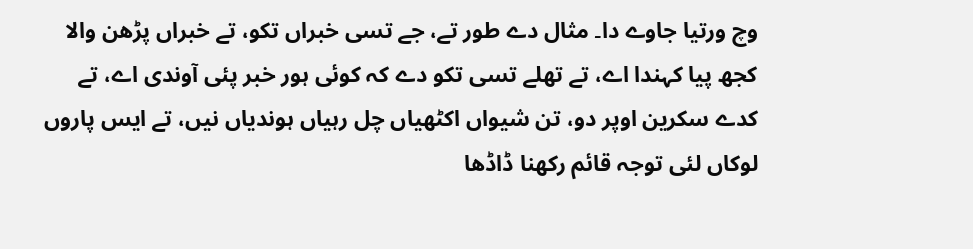وچ ورتیا جاوے دا۔ مثال دے طور تے، جے تسی خبراں تکو، تے خبراں پڑھن والا کجھ پیا کہندا اے، تے تھلے تسی تکو دے کہ کوئی ہور خبر پئی آوندی اے، تے کدے سکرین اوپر دو، تن شیواں اکٹھیاں چل رہیاں ہوندیاں نیں، تے ایس پاروں لوکاں لئی توجہ قائم رکھنا ڈاڈھا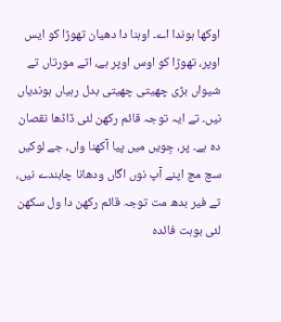اوکھا ہوندا اے۔ اوہنا دا دھیان تھوڑا کو ایس اوپر، تھوڑا کو اوس اوپر ہے، اتے مورتاں تے شیواں بڑی چھیتی چھیتی بدل رہیاں ہوندیاں نیں۔ تے ایہ توجہ قائم رکھن لئی ڈاڈھا نقصان دہ ہے۔ پر، جِویں میں پیا آکھنا واں، جے لوکیں سچ مچ اپنے آپ نوں اگاں ودھانا چاہندے نیں، تے فیر بدھ مت توجہ قائم رکھن دا ول سکھن لئی بوہت فائدہ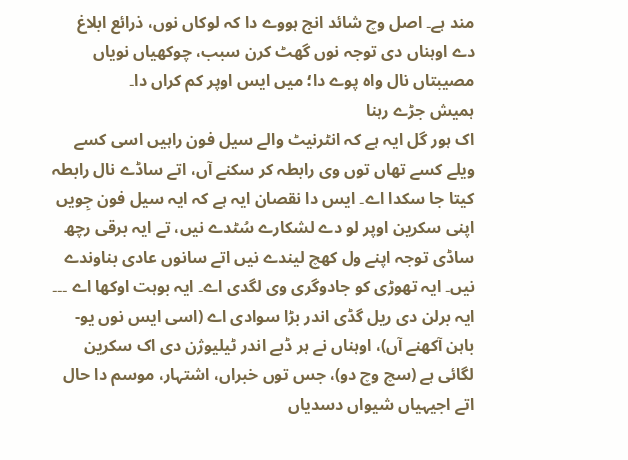مند ہے۔ اصل وچ شائد انج ہووے دا کہ لوکاں نوں، ذرائع ابلاغ دے اوہناں دی توجہ نوں گھٹ کرن سبب، چوکھیاں نویاں مصیبتاں نال واہ پوے دا؛ میں ایس اوپر کم کراں دا۔
ہمیش جڑے رہنا
اک ہور گل ایہ ہے کہ انٹرنیٹ والے سیل فون راہیں اسی کسے ویلے کسے تھاں توں وی رابطہ کر سکنے آں، اتے ساڈے نال رابطہ کیتا جا سکدا اے۔ ایس دا نقصان ایہ ہے کہ ایہ سیل فون جِویں اپنی سکرین اوپر لو دے لشکارے سُٹدے نیں، تے ایہ برقی رچھ ساڈی توجہ اپنے ول کھچ لیندے نیں اتے سانوں عادی بناوندے نیں۔ ایہ تھوڑی کو جادوگری وی لگدی اے۔ ایہ بوہت اوکھا اے ۔۔۔ ایہ برلن دی ریل گڈی اندر بڑا سوادی اے (اسی ایس نوں یو-باہن آکھنے آں)، اوہناں نے ہر ڈبے اندر ٹیلیوژن دی اک سکرین لگائی ہے (سچ وچ دو)، جس توں خبراں، اشتہار، موسم دا حال اتے اجیہیاں شیواں دسدیاں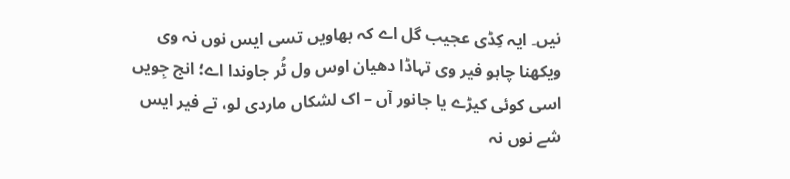نیں۔ ایہ کِڈی عجیب گل اے کہ بھاویں تسی ایس نوں نہ وی ویکھنا چاہو فیر وی تہاڈا دھیان اوس ول ٹُر جاوندا اے؛ انج جِویں اسی کوئی کیڑے یا جانور آں – اک لشکاں ماردی لو، تے فیر ایس شے نوں نہ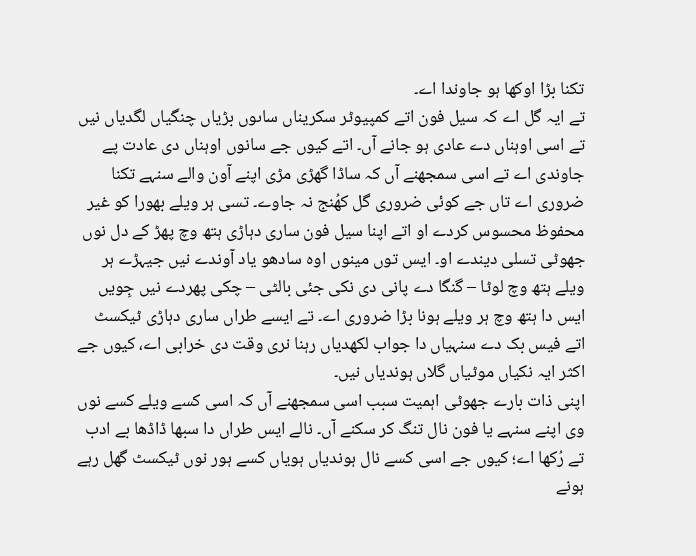تکنا بڑا اوکھا ہو جاوندا اے۔
تے ایہ گل اے کہ سیل فون اتے کمپیوٹر سکریناں ساںوں بڑیاں چنگیاں لگدیاں نیں تے اسی اوہناں دے عادی ہو جانے آں۔ اتے کیوں جے سانوں اوہناں دی عادت پے جاوندی اے تے اسی سمجھنے آں کہ ساڈا گھڑی مڑی اپنے آون والے سنہے تکنا ضروری اے تاں جے کوئی ضروری گل کھُنج نہ جاوے۔ تسی ہر ویلے بھورا کو غیر محفوظ محسوس کردے او اتے اپنا سیل فون ساری دہاڑی ہتھ وچ پھڑ کے دل نوں جھوٹی تسلی دیندے او۔ ایس توں مینوں اوہ سادھو یاد آوندے نیں جیہڑے ہر ویلے ہتھ وچ لوٹا – گنگا دے پانی دی نکی جئی بالٹی – چکی پھردے نیں جِویں ایس دا ہتھ وچ ہر ویلے ہونا بڑا ضروری اے۔ تے ایسے طراں ساری دہاڑی ٹیکسٹ اتے فیس بک دے سنہیاں دا جواب لکھدیاں رہنا نری وقت دی خرابی اے، کیوں جے اکثر ایہ نکیاں موٹیاں گلاں ہوندیاں نیں۔
اپنی ذات بارے جھوٹی اہمیت سبب اسی سمجھنے آں کہ اسی کسے ویلے کسے نوں وی اپنے سنہے یا فون نال تنگ کر سکنے آں۔ نالے ایس طراں دا سبھا ڈاڈھا بے ادب تے رُکھا اے؛ کیوں جے اسی کسے نال ہوندیاں ہویاں کسے ہور نوں ٹیکسٹ گھل رہے ہونے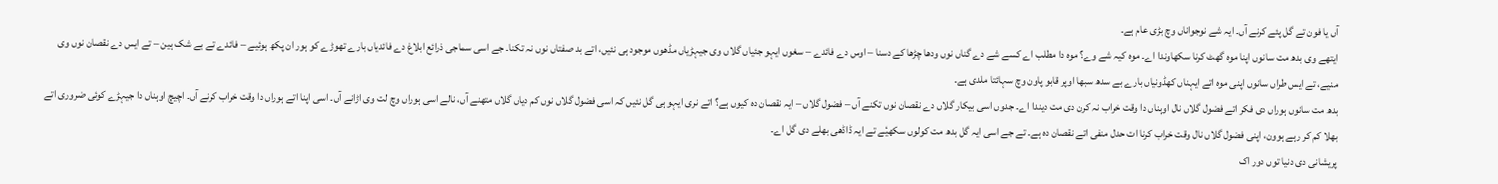آں یا فون تے گل پئے کرنے آں۔ ایہ شے نوجواناں وچ بڑی عام ہے۔
ایتھے وی بدھ مت سانوں اپنا موہ گھٹ کرنا سکھاوندا اے۔ موہ کیہ شے وے؟ موہ دا مطلب اے کسے شے دے گناں نوں ودھا چڑھا کے دسنا – اوس دے فائدے – سغوں ایہو جئیاں گلاں وی جیہڑیاں مڈھوں موجود ہی نئیں، اتے بد صفتاں نوں نہ تکنا۔ جے اسی سماجی ذرائع ابلاغ دے فائدیاں بارے تھوڑے کو ہور ان پکھ ہوئیے – فائدے تے بے شک ہین – تے ایس دے نقصان نوں وی منیے، تے ایس طراں سانوں اپنی موہ اتے ایہناں کھڈونیاں بارے بے سدھ سبھا اوپر قابو پاون وچ سہائتا ملدی ہے۔
بدھ مت سانوں ہوراں دی فکر اتے فضول گلاں نال اوہناں دا وقت خراب نہ کرن دی مت دیندا اے۔ جدوں اسی بیکار گلاں دے نقصان نوں تکنے آں – فضول گلاں – ایہ نقصان دہ کیوں ہے؟ اتے نری ایہو ہی گل نئیں کہ اسی فضول گلاں نوں کم دیاں گلاں متھنے آں، نالے اسی ہوراں وچ لت وی اڑانے آں۔ اسی اپنا اتے ہوراں دا وقت خراب کرنے آں۔ اچیچ اوہناں دا جیہڑے کوئی ضروری اتے بھلا کم کر رہے ہوون، اپنی فضول گلاں نال وقت خراب کرنا ات حدل منفی اتے نقصان دہ ہے۔ تے جے اسی ایہ گل بدھ مت کولوں سکھیٔے تے ایہ ڈاڈھی بھلے دی گل اے۔
پریشانی دی دنیا توں دور اک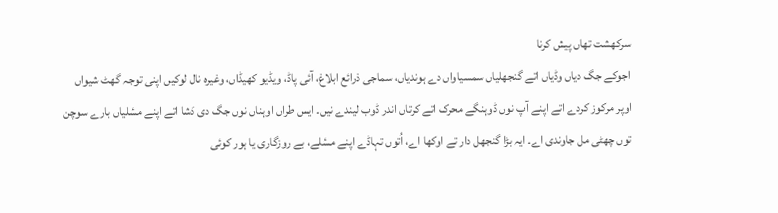سرکھشت تھاں پیش کرنا
اجوکے جگ دیاں وڈیاں اتے گنجھلیاں سمسیاواں دے ہوندیاں، سماجی ذرائع ابلاغ، آئی پاڈ، ویڈیو کھیڈاں، وغیرہ نال لوکیں اپنی توجہ گھٹ شیواں اوپر مرکوز کردے اتے اپنے آپ نوں ڈوہنگے محرک اتے کرتاں اندر ڈوب لیندے نیں۔ ایس طراں اوہناں نوں جگ دی دَشا اتے اپنے مسٔلیاں بارے سوچن توں چھٹی مل جاوندی اے۔ ایہ بڑا گنجھل دار تے اوکھا اے، اُتوں تہاڈے اپنے مسٔلے، بے روزگاری یا ہور کوئی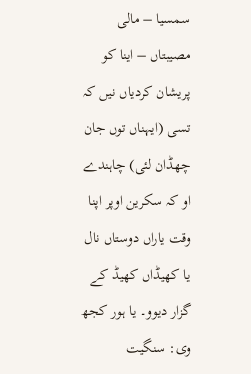سمسیا – مالی مصیبتاں – اینا کو پریشان کردیاں نیں کہ تسی (ایہناں توں جان چھڈان لئی) چاہندے او کہ سکرین اوپر اپنا وقت یاراں دوستاں نال یا کھیڈاں کھیڈ کے گزار دیوو۔ یا ہور کجھ وی: سنگیت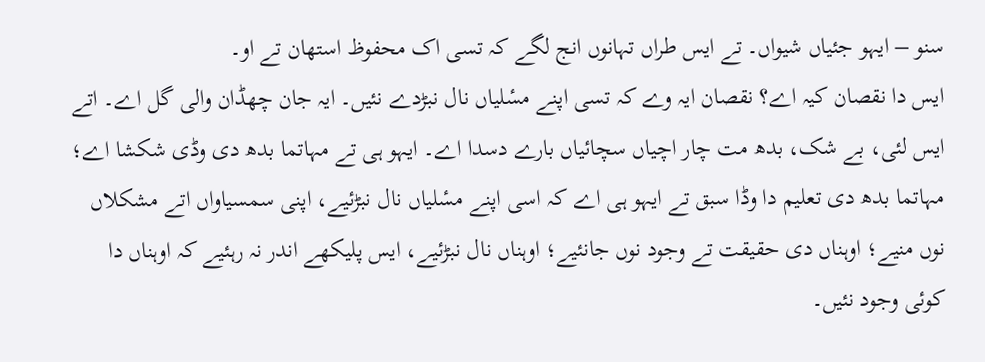سنو – ایہو جئیاں شیواں۔ تے ایس طراں تہانوں انج لگے کہ تسی اک محفوظ استھان تے او۔
ایس دا نقصان کیہ اے؟ نقصان ایہ وے کہ تسی اپنے مسٔلیاں نال نبڑدے نئیں۔ ایہ جان چھڈان والی گل اے۔ اتے ایس لئی، بے شک، بدھ مت چار اچیاں سچائیاں بارے دسدا اے۔ ایہو ہی تے مہاتما بدھ دی وڈی شکشا اے؛ مہاتما بدھ دی تعلیم دا وڈا سبق تے ایہو ہی اے کہ اسی اپنے مسٔلیاں نال نبڑئیے، اپنی سمسیاواں اتے مشکلاں نوں منیے؛ اوہناں دی حقیقت تے وجود نوں جانئیے؛ اوہناں نال نبڑئیے، ایس پلیکھے اندر نہ رہئیے کہ اوہناں دا کوئی وجود نئیں۔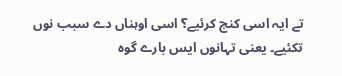تے ایہ اسی کنج کرئیے؟ اسی اوہناں دے سبب نوں تکئیے۔ یعنی تہانوں ایس بارے گوہ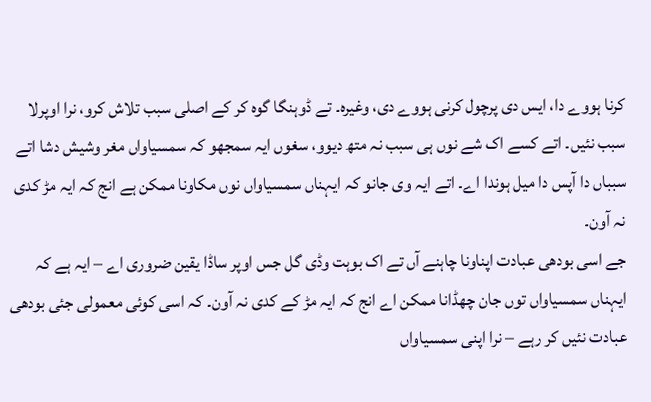کرنا ہووے دا، ایس دی پرچول کرنی ہووے دی، وغیرہ۔ تے ڈوہنگا گوہ کر کے اصلی سبب تلاش کرو، نرا اوپرلا سبب نئیں۔ اتے کسے اک شے نوں ہی سبب نہ متھ دیوو، سغوں ایہ سمجھو کہ سمسیاواں مغر وشیش دشا اتے سبباں دا آپس دا میل ہوندا اے۔ اتے ایہ وی جانو کہ ایہناں سمسیاواں نوں مکاونا ممکن ہے انج کہ ایہ مڑ کدی نہ آون۔
جے اسی بودھی عبادت اپناونا چاہنے آں تے اک بوہت وڈی گل جس اوپر ساڈا یقین ضروری اے – ایہ ہے کہ ایہناں سمسیاواں توں جان چھڈانا ممکن اے انج کہ ایہ مڑ کے کدی نہ آون۔ کہ اسی کوئی معمولی جئی بودھی عبادت نئیں کر رہے – نرا اپنی سمسیاواں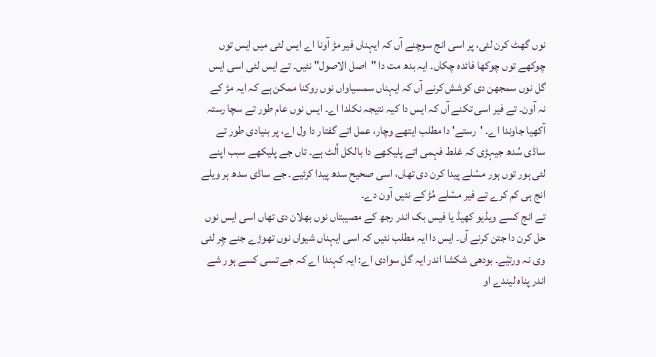نوں گھٹ کرن لئی، پر اسی انج سوچنے آں کہ ایہناں فیر مڑ آونا اے ایس لئی میں ایس توں چوکھے توں چوکھا فائدہ چکاں۔ ایہ بدھ مت دا "اصل الاصول" نئیں۔ تے ایس لئی اسی ایس گل نوں سمجھن دی کوشش کرنے آں کہ ایہناں سمسیاواں نوں روکنا ممکن ہے کہ ایہ مڑ کے نہ آون۔ تے فیر اسی تکنے آں کہ ایس دا کیہ نتیجہ نکلدا اے۔ ایس نوں عام طور تے سچا رستہ آکھیا جاوندا اے۔ 'رستے' دا مطلب ایتھے وچار، عمل اتے گفتار دا ول اے، پر بنیادی طور تے ساڈی سُدھ جیہڑی کہ غلط فہمی اتے پلیکھے دا بالکل اُلٹ ہے۔ تاں جے پلیکھے سبب اپنے لئی ہور توں ہور مسٔلے پیدا کرن دی تھاں، اسی صحیح سدھ پیدا کرئیے۔ جے ساڈی سدھ ہر ویلے انج ہی کم کرے تے فیر مسٔلے مُڑ کے نئیں آون دے۔
تے انج کسے ویڈیو کھیڈ یا فیس بک اندر رجھ کے مصیبتاں نوں بھلان دی تھاں اسی ایس نوں حل کرن دا جتن کرنے آں۔ ایس دا ایہ مطلب نئیں کہ اسی ایہناں شیواں نوں تھوڑے جنے چِر لئی وی نہ ورتیٔے۔ بودھی شکشا اندر ایہ گل سوادی اے: ایہ کہندا اے کہ جے تسی کسے ہور شے اندر پناہ لیندے او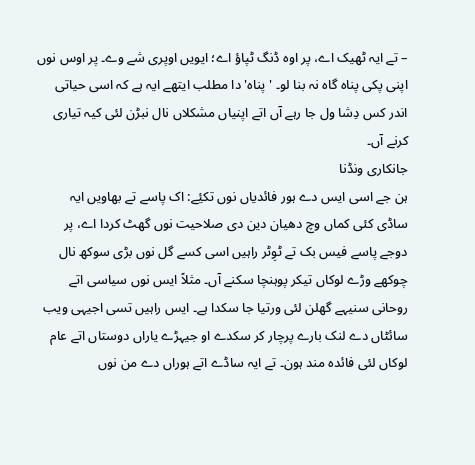– تے ایہ ٹھیک اے، پر اوہ ڈنگ ٹپاؤ اے؛ ایویں اوپری شے وے۔ پر اوس نوں اپنی پکی پناہ گاہ نہ بنا لو۔ 'پناہ' دا مطلب ایتھے ایہ ہے کہ اسی حیاتی اندر کس دِشا ول جا رہے آں اتے اپنیاں مشکلاں نال نبڑن لئی کیہ تیاری کرنے آں۔
جانکاری ونڈنا
ہن جے اسی ایس دے ہور فائدیاں نوں تکیٔے: اک پاسے تے بھاویں ایہ ساڈی کئی کماں وچ دھیان دین دی صلاحیت نوں گھٹ کردا اے، پر دوجے پاسے فیس بک تے ٹوِٹر راہیں اسی کسے گل نوں بڑی سوکھ نال چوکھے وڑے لوکاں تیکر پوہنچا سکنے آں۔ مثلاً ایس نوں سیاسی اتے روحانی سنیہے گھلن لئی ورتیا جا سکدا ہے۔ ایس راہیں تسی اجیہی ویب سائٹاں دے لنک بارے پرچار کر سکدے او جیہڑے یاراں دوستاں اتے عام لوکاں لئی فائدہ مند ہون۔ تے ایہ ساڈے اتے ہوراں دے من نوں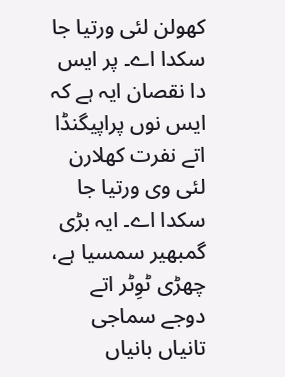کھولن لئی ورتیا جا سکدا اے۔ پر ایس دا نقصان ایہ ہے کہ ایس نوں پراپیگنڈا اتے نفرت کھلارن لئی وی ورتیا جا سکدا اے۔ ایہ بڑی گمبھیر سمسیا ہے، چھڑی ٹوِٹر اتے دوجے سماجی تانیاں بانیاں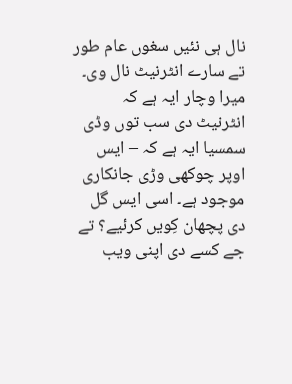نال ہی نئیں سغوں عام طور تے سارے انٹرنیٹ نال وی۔
میرا وچار ایہ ہے کہ انٹرنیٹ دی سب توں وڈی سمسیا ایہ ہے کہ – ایس اوپر چوکھی وڑی جانکاری موجود ہے۔ اسی ایس گل دی پچھان کِویں کرئیے؟ تے جے کسے دی اپنی ویب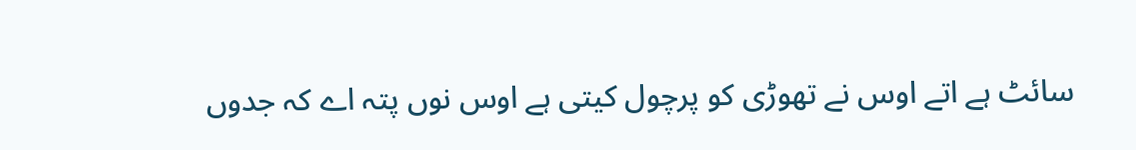سائٹ ہے اتے اوس نے تھوڑی کو پرچول کیتی ہے اوس نوں پتہ اے کہ جدوں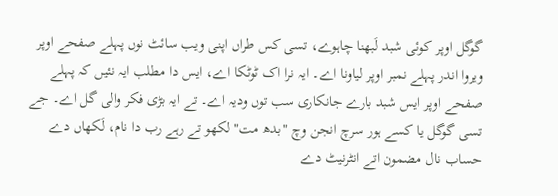گوگل اوپر کوئی شبد لَبھنا چاہوے، تسی کس طراں اپنی ویب سائٹ نوں پہلے صفحے اوپر ویروا اندر پہلے نمبر اوپر لیاونا اے۔ ایہ نرا اک ٹوٹکا اے، ایس دا مطلب ایہ نئیں کہ پہلے صفحے اوپر ایس شبد بارے جانکاری سب توں ودیہ اے۔ تے ایہ بڑی فکر والی گل اے۔ جے تسی گوگل یا کسے ہور سرچ انجن وچ "بدھ مت" لکھو تے رہے رب دا نام، لَکھاں دے حساب نال مضمون اتے انٹرنیٹ دے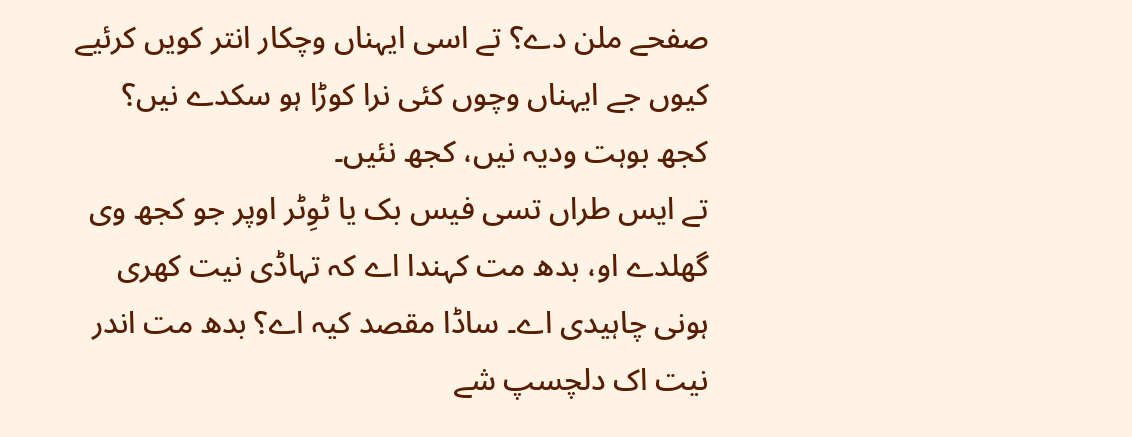صفحے ملن دے؟ تے اسی ایہناں وچکار انتر کویں کرئیے کیوں جے ایہناں وچوں کئی نرا کوڑا ہو سکدے نیں؟ کجھ بوہت ودیہ نیں، کجھ نئیں۔
تے ایس طراں تسی فیس بک یا ٹوِٹر اوپر جو کجھ وی گھلدے او، بدھ مت کہندا اے کہ تہاڈی نیت کھری ہونی چاہیدی اے۔ ساڈا مقصد کیہ اے؟ بدھ مت اندر نیت اک دلچسپ شے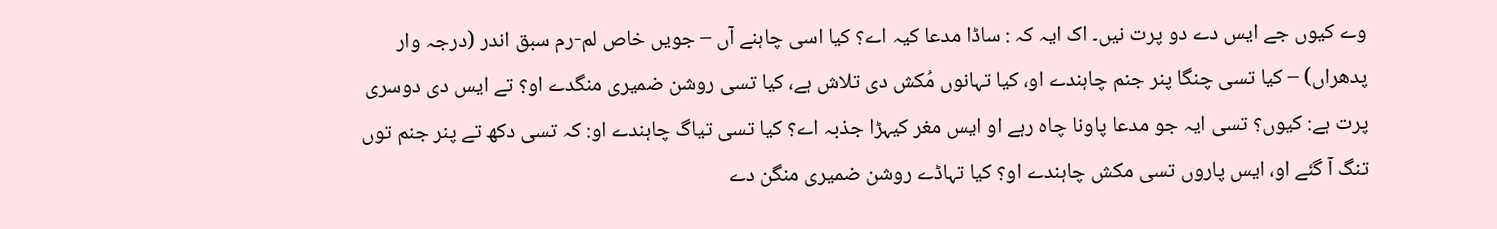وے کیوں جے ایس دے دو پرت نیں۔ اک ایہ کہ : ساڈا مدعا کیہ اے؟ کیا اسی چاہنے آں – جویں خاص لم-رم سبق اندر (درجہ وار پدھراں) – کیا تسی چنگا پنر جنم چاہندے او، کیا تہانوں مُکش دی تلاش ہے، کیا تسی روشن ضمیری منگدے او؟ تے ایس دی دوسری پرت ہے: کیوں؟ تسی ایہ جو مدعا پاونا چاہ رہے او ایس مغر کیہڑا جذبہ اے؟ کیا تسی تیاگ چاہندے او: کہ تسی دکھ تے پنر جنم توں تنگ آ گئے او، ایس پاروں تسی مکش چاہندے او؟ کیا تہاڈے روشن ضمیری منگن دے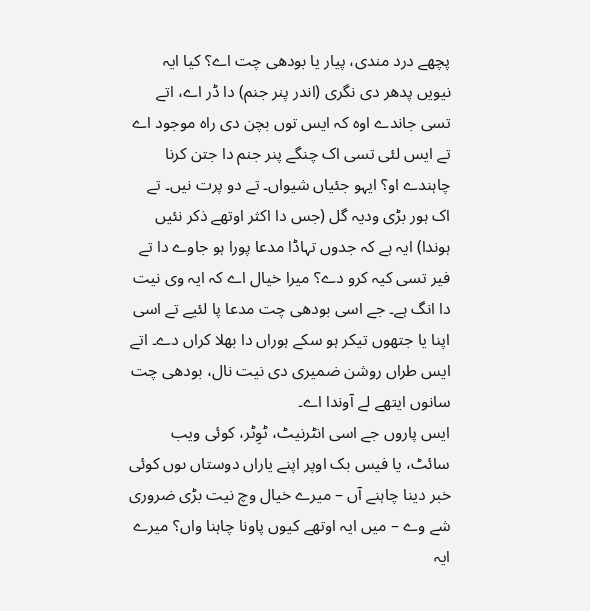پچھے درد مندی، پیار یا بودھی چت اے؟ کیا ایہ نیویں پدھر دی نگری (اندر پنر جنم) دا ڈر اے، اتے تسی جاندے اوہ کہ ایس توں بچن دی راہ موجود اے تے ایس لئی تسی اک چنگے پنر جنم دا جتن کرنا چاہندے او؟ ایہو جئیاں شیواں۔ تے دو پرت نیں۔ تے اک ہور بڑی ودیہ گل (جس دا اکثر اوتھے ذکر نئیں ہوندا) ایہ ہے کہ جدوں تہاڈا مدعا پورا ہو جاوے دا تے فیر تسی کیہ کرو دے؟ میرا خیال اے کہ ایہ وی نیت دا انگ ہے۔ جے اسی بودھی چت مدعا پا لئیے تے اسی اپنا یا جتھوں تیکر ہو سکے ہوراں دا بھلا کراں دے۔ اتے ایس طراں روشن ضمیری دی نیت نال، بودھی چت سانوں ایتھے لے آوندا اے۔
ایس پاروں جے اسی انٹرنیٹ، ٹوِٹر، کوئی ویب سائٹ، یا فیس بک اوپر اپنے یاراں دوستاں ںوں کوئی خبر دینا چاہنے آں – میرے خیال وچ نیت بڑی ضروری شے وے – میں ایہ اوتھے کیوں پاونا چاہنا واں؟ میرے ایہ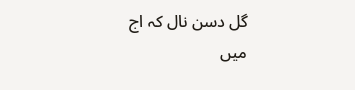گل دسن نال کہ اج میں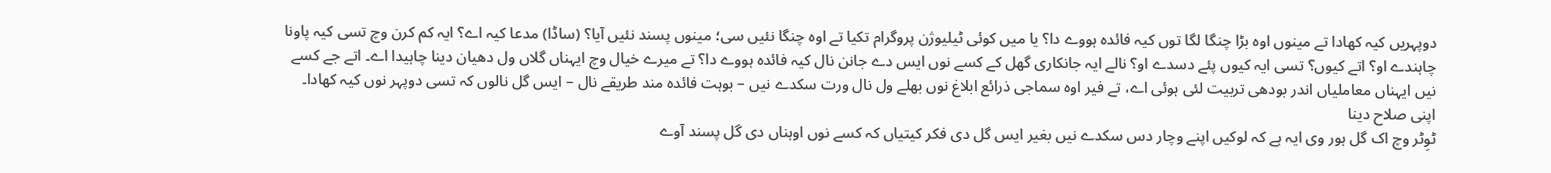دوپہریں کیہ کھادا تے مینوں اوہ بڑا چنگا لگا توں کیہ فائدہ ہووے دا؟ یا میں کوئی ٹیلیوژن پروگرام تکیا تے اوہ چنگا نئیں سی؛ مینوں پسند نئیں آیا؟ (ساڈا) مدعا کیہ اے؟ ایہ کم کرن وچ تسی کیہ پاونا چاہندے او؟ اتے کیوں؟ تسی ایہ کیوں پئے دسدے او؟ نالے ایہ جانکاری گھل کے کسے نوں ایس دے جانن نال کیہ فائدہ ہووے دا؟ تے میرے خیال وچ ایہناں گلاں ول دھیان دینا چاہیدا اے۔ اتے جے کسے نیں ایہناں معاملیاں اندر بودھی تربیت لئی ہوئی اے، تے فیر اوہ سماجی ذرائع ابلاغ نوں بھلے ول نال ورت سکدے نیں – بوہت فائدہ مند طریقے نال – ایس گل نالوں کہ تسی دوپہر نوں کیہ کھادا۔
اپنی صلاح دینا
ٹوِٹر وچ اک گل ہور وی ایہ ہے کہ لوکیں اپنے وچار دس سکدے نیں بغیر ایس گل دی فکر کیتیاں کہ کسے نوں اوہناں دی گل پسند آوے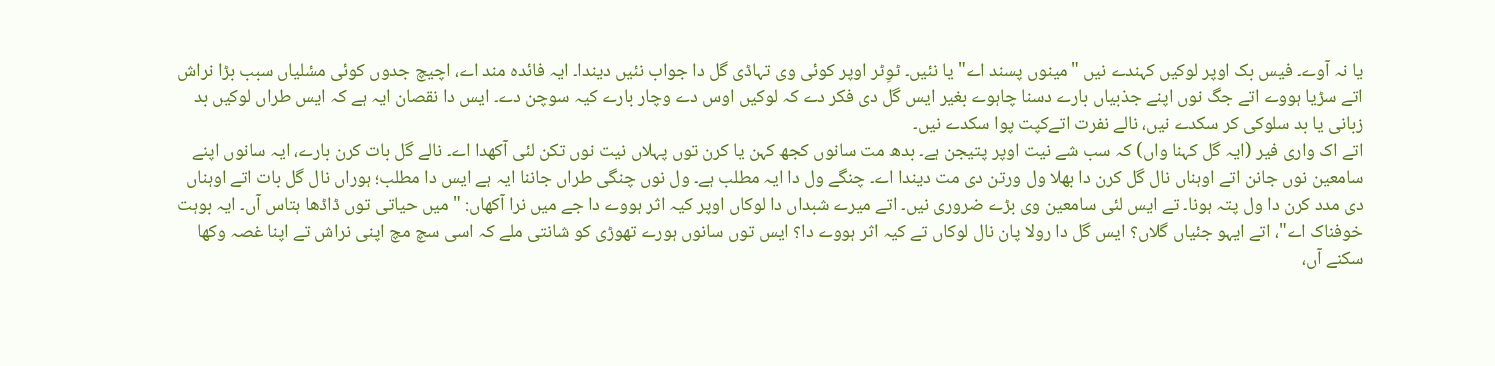یا نہ آوے۔ فیس بک اوپر لوکیں کہندے نیں "مینوں پسند اے" یا نئیں۔ ٹوِٹر اوپر کوئی وی تہاڈی گل دا جواب نئیں دیندا۔ ایہ فائدہ مند اے، اچیچ جدوں کوئی مسٔلیاں سبب بڑا نراش اتے سڑیا ہووے اتے جگ نوں اپنے جذبیاں بارے دسنا چاہوے بغیر ایس گل دی فکر دے کہ لوکیں اوس دے وچار بارے کیہ سوچن دے۔ ایس دا نقصان ایہ ہے کہ ایس طراں لوکیں بد زبانی یا بد سلوکی کر سکدے نیں، نالے نفرت اتےکپت پوا سکدے نیں۔
اتے اک واری فیر (ایہ گل کہنا واں) کہ سب شے نیت اوپر پتیجن ہے۔ بدھ مت سانوں کجھ کہن یا کرن توں پہلاں نیت نوں تکن لئی آکھدا اے۔ نالے گل بات کرن بارے، ایہ سانوں اپنے سامعین نوں جانن اتے اوہناں نال گل کرن دا بھلا ول ورتن دی مت دیندا اے۔ چنگے ول دا ایہ مطلب ہے۔ ول نوں چنگی طراں جاننا ایہ ہے ایس دا مطلب؛ ہوراں نال گل بات اتے اوہناں دی مدد کرن دا ول پتہ ہونا۔ تے ایس لئی سامعین وی بڑے ضروری نیں۔ اتے میرے شبداں دا لوکاں اوپر کیہ اثر ہووے دا جے میں نرا آکھاں: "میں حیاتی توں ڈاڈھا ہتاس آں۔ ایہ بوہت خوفناک اے"، اتے ایہو جئیاں گلاں؟ ایس گل دا رولا پان نال لوکاں تے کیہ اثر ہووے دا؟ ایس توں سانوں ہورے تھوڑی کو شانتی ملے کہ اسی سچ مچ اپنی نراش تے اپنا غصہ وکھا سکنے آں،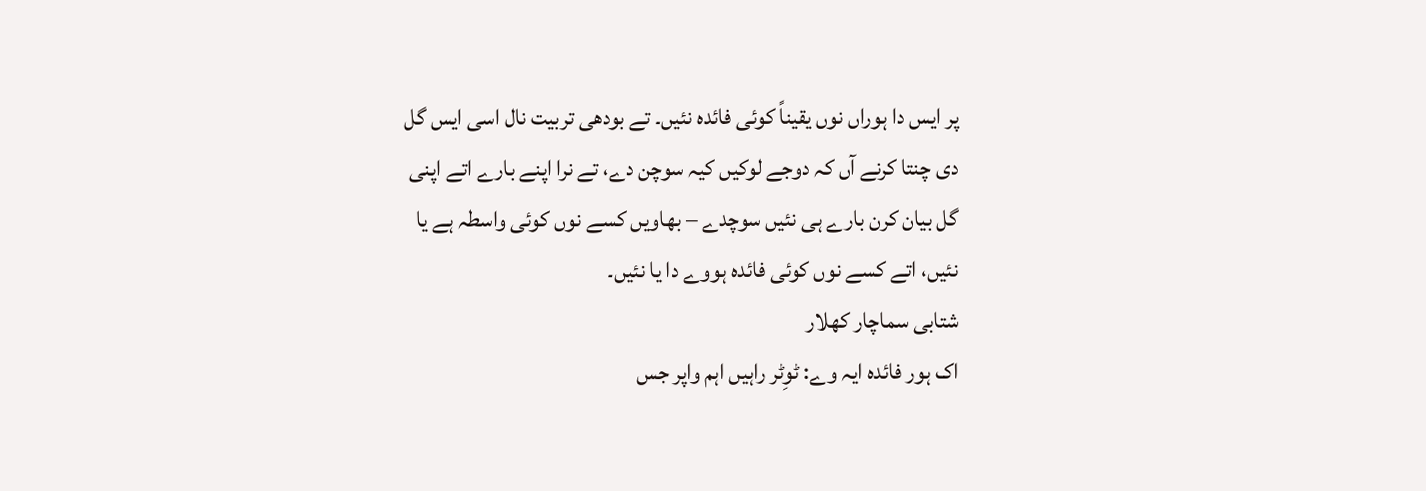پر ایس دا ہوراں نوں یقیناً کوئی فائدہ نئیں۔ تے بودھی تربیت نال اسی ایس گل دی چنتا کرنے آں کہ دوجے لوکیں کیہ سوچن دے، تے نرا اپنے بارے اتے اپنی گل بیان کرن بارے ہی نئیں سوچدے – بھاویں کسے نوں کوئی واسطہ ہے یا نئیں، اتے کسے نوں کوئی فائدہ ہووے دا یا نئیں۔
شتابی سماچار کھلار
اک ہور فائدہ ایہ وے: ٹوِٹر راہیں اہم واپر جس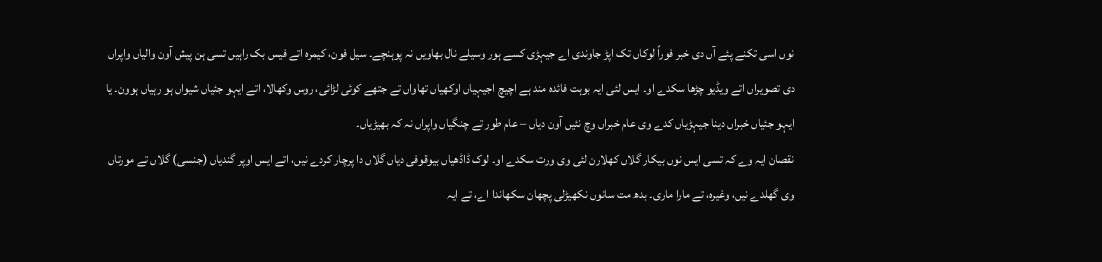نوں اسی تکنے پئے آں دی خبر فوراً لوکاں تک اپڑ جاوندی اے جیہڑی کسے ہور وسیلے نال بھاویں نہ پوہنچے۔ سیل فون، کیمرہ اتے فیس بک راہیں تسی ہن پیش آون والیاں واپراں دی تصویراں اتے ویڈیو چڑھا سکدے او۔ ایس لئی ایہ بوہت فائدہ مند ہے اچیچ اجیہیاں اوکھیاں تھاواں تے جتھے کوئی لڑائی، روس وکھالا، اتے ایہو جئیاں شیواں ہو رہیاں ہوون۔ یا ایہو جئیاں خبراں دینا جیہڑیاں کدے وی عام خبراں وچ نئیں آون دیاں – عام طور تے چنگیاں واپراں نہ کہ بھیڑیاں۔
نقصان ایہ وے کہ تسی ایس نوں بیکار گلاں کھلارن لئی وی ورت سکدے او۔ لوک ڈاڈھیاں بیوقوفی دیاں گلاں دا پرچار کردے نیں، اتے ایس اوپر گندیاں (جنسی) گلاں تے مورتاں وی گھلدے نیں، وغیرہ، تے مارا ماری۔ بدھ مت سانوں نکھیڑلی پچھان سکھاندا اے، تے ایہ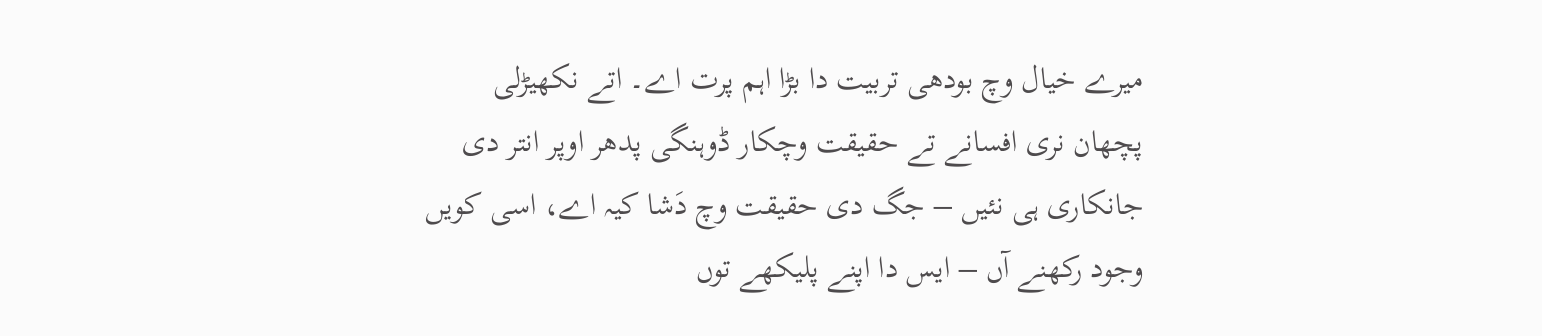میرے خیال وچ بودھی تربیت دا بڑا اہم پرت اے۔ اتے نکھیڑلی پچھان نری افسانے تے حقیقت وچکار ڈوہنگی پدھر اوپر انتر دی جانکاری ہی نئیں – جگ دی حقیقت وچ دَشا کیہ اے، اسی کویں وجود رکھنے آں – ایس دا اپنے پلیکھے توں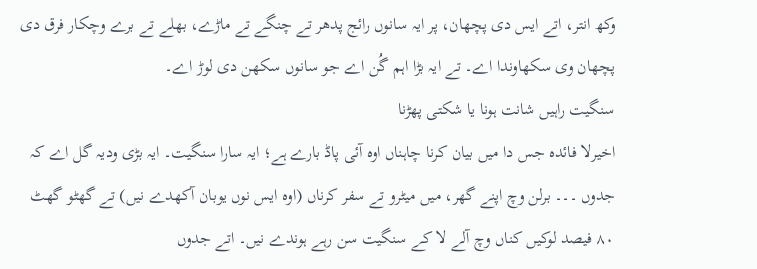وکھ انتر، اتے ایس دی پچھان، پر ایہ سانوں رائج پدھر تے چنگے تے ماڑے، بھلے تے برے وچکار فرق دی پچھان وی سکھاوندا اے۔ تے ایہ بڑا اہم گُن اے جو سانوں سکھن دی لوڑ اے۔
سنگیت راہیں شانت ہونا یا شکتی پھڑنا
اخیرلا فائدہ جس دا میں بیان کرنا چاہناں اوہ آئی پاڈ بارے ہے؛ ایہ سارا سنگیت۔ ایہ بڑی ودیہ گل اے کہ جدوں ۔۔۔ برلن وچ اپنے گھر، میں میٹرو تے سفر کرناں (اوہ ایس نوں یوبان آکھدے نیں) تے گھٹو گھٹ ۸۰ فیصد لوکیں کناں وچ آلے لا کے سنگیت سن رہے ہوندے نیں۔ اتے جدوں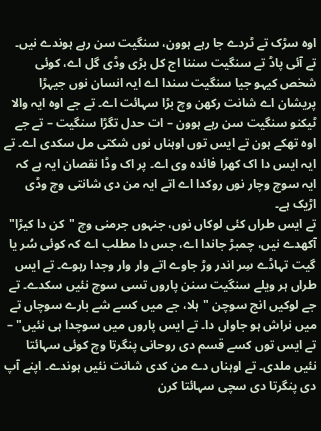اوہ سڑک تے ٹردے جا رہے ہوون، سنگیت سن رہے ہوندے نیں۔ تے آئی پاڈ تے سنگیت سننا اج کل بڑی وڈی گل اے، کوئی شخص کیہو جیا سنگیت سندا اے ایہ انسان نوں جیہڑا پریشان اے شانت رکھن وچ بڑا سہائت اے۔ تے جے اوہ ایہ والا ٹیکنو سنگیت سن رہے ہوون – ات حدل تگڑا سنگیت – تے جے اوہ تھکے ہون تے ایس توں اوہناں نوں شکتی مل سکدی اے۔ تے ایہ ایس دا اک کھرا فائدہ وی اے۔ پر اک وڈا نقصان ایہ ہے کہ ایہ سوچ وچار نوں روکدا اے اتے ایہ من دی شانتی وچ وڈی اڑیک ہے۔
تے ایس طراں کئی لوکاں نوں، جنہوں جرمنی وچ "کن دا کیڑا" آکھدے نیں، چمبڑ جاندا اے، جس دا مطلب اے کہ کوئی سُر یا گیت تہاڈے سِر اندر وڑ جاوے اتے وار وار وجدا رہوے۔ تے ایس طراں ہر ویلے سنگیت سنن پاروں تسی سوچ نئیں سکدے۔ تے جے لوکیں انج سوچن "ہلا، جے میں کسے شے بارے سوچاں تے میں نراش ہو جاواں دا۔ تے ایس پاروں میں سوچدا ہی نئیں" – تے ایس توں کسے قسم دی روحانی پنگرتا وچ کوئی سہائتا نئیں ملدی۔ تے اوہناں دے من کدی شانت نئیں ہوندے۔ اپنے آپ دی پنگرتا دی سچی سہائتا کرن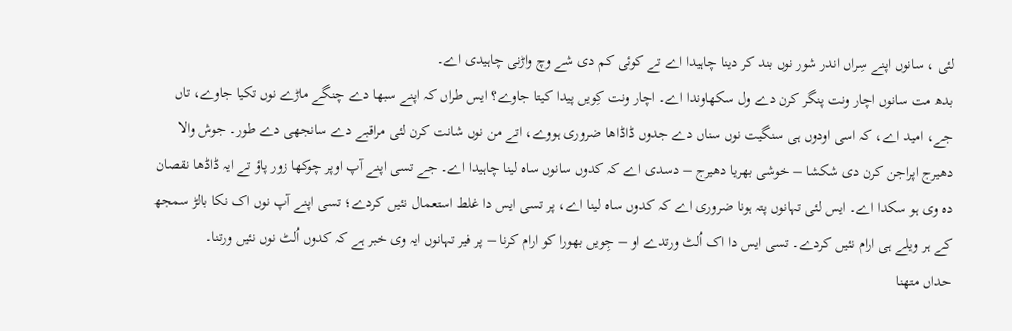لئی ، سانوں اپنے سِراں اندر شور نوں بند کر دینا چاہیدا اے تے کوئی کم دی شے وچ واڑنی چاہیدی اے۔
بدھ مت سانوں اچار ونت پنگر کرن دے ول سکھاوندا اے۔ اچار ونت کِویں پیدا کیتا جاوے؟ ایس طراں کہ اپنے سبھا دے چنگے ماڑے نوں تکیا جاوے، تاں جے، امید اے، کہ اسی اودوں ہی سنگیت نوں سناں دے جدوں ڈاڈاھا ضروری ہووے، اتے من نوں شانت کرن لئی مراقبے دے سانجھی دے طور۔ جوش والا دھیرج اپراجن کرن دی شکشا – خوشی بھریا دھیرج – دسدی اے کہ کدوں سانوں ساہ لینا چاہیدا اے۔ جے تسی اپنے آپ اوپر چوکھا زور پاؤ تے ایہ ڈاڈھا نقصان دہ وی ہو سکدا اے۔ ایس لئی تہانوں پتہ ہونا ضروری اے کہ کدوں ساہ لینا اے، پر تسی ایس دا غلط استعمال نئیں کردے؛ تسی اپنے آپ نوں اک نکا بالڑ سمجھ کے ہر ویلے ہی ارام نئیں کردے۔ تسی ایس دا اک اُلٹ ورتدے او – جِویں بھورا کو ارام کرنا – پر فیر تہانوں ایہ وی خبر ہے کہ کدوں اُلٹ نوں نئیں ورتنا۔
حداں متھنا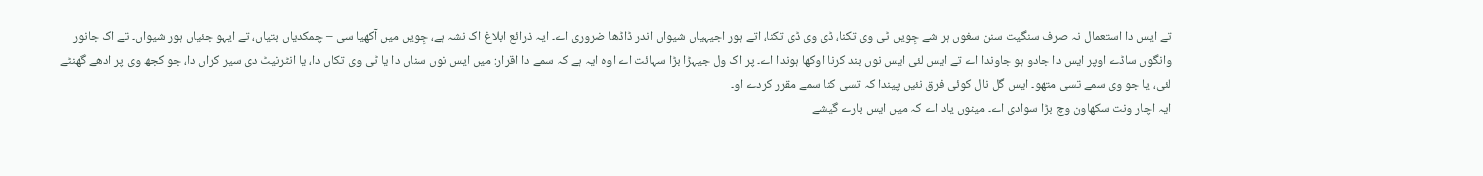تے ایس دا استعمال نہ صرف سنگیت سنن سغوں ہر شے جِویں ٹی وی تکنا، ڈی وی ڈی تکنا، اتے ہور اجیہیاں شیواں اندر ڈاڈھا ضروری اے۔ ایہ ذرائع ابلاغ اک نشہ ہے، جِویں میں آکھیا سی – چمکدیاں بتیاں، تے ایہو جئیاں ہور شیواں۔ تے اک جانور وانگوں ساڈے اوپر ایس دا جادو ہو جاوندا اے تے ایس لئی ایس نوں بند کرنا اوکھا ہوندا اے۔ پر اک ول جیہڑا بڑا سہائت اے اوہ ایہ ہے کہ سمے دا اقرار: میں ایس نوں سناں دا یا ٹی وی تکاں دا، یا انٹرنیٹ دی سیر کراں دا، جو کجھ وی پر ادھے گھنٹے لئی، یا جو وی سمے تسی متھو۔ ایس گل نال کوئی فرق نئیں پیندا کہ تسی کنا سمے مقرر کردے او۔
ایہ اچار ونت سکھاون وچ بڑا سوادی اے۔ مینوں یاد اے کہ میں ایس بارے گیشے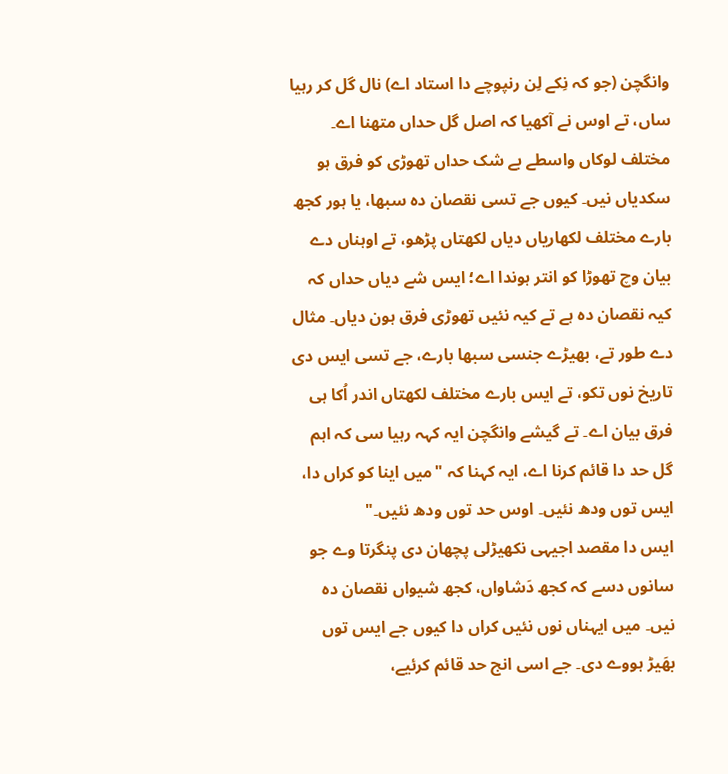وانگچن (جو کہ نِکے لِن رنپوچے دا استاد اے) نال گل کر رہیا ساں، تے اوس نے آکھیا کہ اصل گل حداں متھنا اے۔ مختلف لوکاں واسطے بے شک حداں تھوڑی کو فرق ہو سکدیاں نیں۔ کیوں جے تسی نقصان دہ سبھا، یا ہور کجھ بارے مختلف لکھاریاں دیاں لکھتاں پڑھو، تے اوہناں دے بیان وچ تھوڑا کو انتر ہوندا اے؛ ایس شے دیاں حداں کہ کیہ نقصان دہ ہے تے کیہ نئیں تھوڑی فرق ہون دیاں۔ مثال دے طور تے، بھیڑے جنسی سبھا بارے، جے تسی ایس دی تاریخ نوں تکو، تے ایس بارے مختلف لکھتاں اندر اُکا ہی فرق بیان اے۔ تے گیشے وانگچن ایہ کہہ رہیا سی کہ اہم گل حد دا قائم کرنا اے، ایہ کہنا کہ "میں اینا کو کراں دا، ایس توں ودھ نئیں۔ اوس حد توں ودھ نئیں۔"
ایس دا مقصد اجیہی نکھیڑلی پچھان دی پنگرتا وے جو سانوں دسے کہ کجھ دَشاواں، کجھ شیواں نقصان دہ نیں۔ میں ایہناں نوں نئیں کراں دا کیوں جے ایس توں بھَیڑ ہووے دی۔ جے اسی انج حد قائم کرئیے،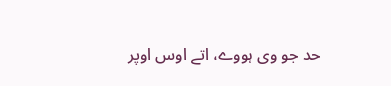حد جو وی ہووے، اتے اوس اوپر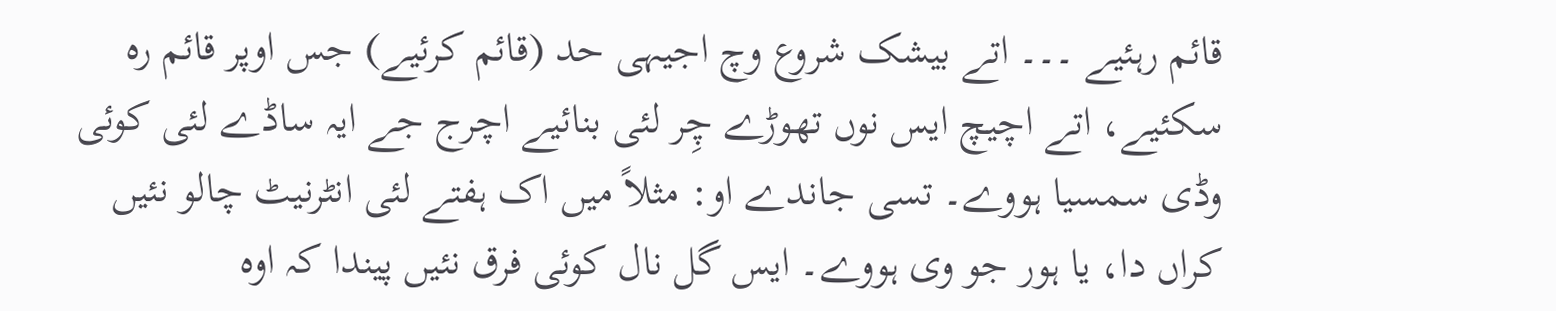قائم رہئیے ۔۔۔ اتے بیشک شروع وچ اجیہی حد (قائم کرئیے) جس اوپر قائم رہ سکئیے، اتے اچیچ ایس نوں تھوڑے چِر لئی بنائیے اچرج جے ایہ ساڈے لئی کوئی وڈی سمسیا ہووے۔ تسی جاندے او: مثلاً میں اک ہفتے لئی انٹرنیٹ چالو نئیں کراں دا، یا ہور جو وی ہووے۔ ایس گل نال کوئی فرق نئیں پیندا کہ اوہ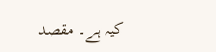کیہ ہے۔ مقصد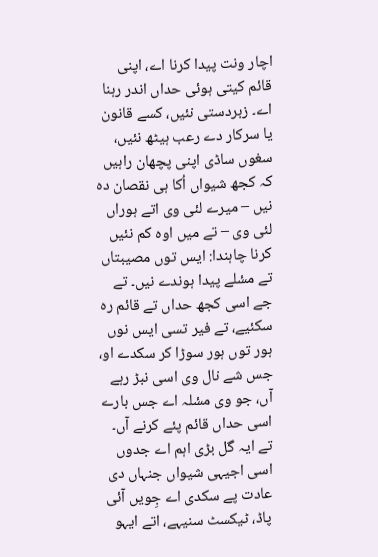اچار ونت پیدا کرنا اے، اپنی قائم کیتی ہوئی حداں اندر رہنا اے۔ زبردستی نئیں، کسے قانون یا سرکار دے رعب ہیٹھ نئیں، سغوں ساڈی اپنی پچھان راہیں کہ کجھ شیواں اُکا ہی نقصان دہ نیں – میرے لئی وی اتے ہوراں لئی وی – تے میں اوہ کم نئیں کرنا چاہندا: ایس توں مصیبتاں تے مسٔلے پیدا ہوندے نیں۔ تے جے اسی کجھ حداں تے قائم رہ سکئیے، تے فیر تسی ایس نوں ہور توں ہور سوڑا کر سکدے او، جس شے نال وی اسی نبڑ رہے آں، جو وی مسٔلہ اے جس بارے اسی حداں قائم پئے کرنے آں۔
تے ایہ گل بڑی اہم اے جدوں اسی اجیہی شیواں جنہاں دی عادت پے سکدی اے جِویں آئی پاڈ، ٹیکسٹ سنیہے، اتے ایہو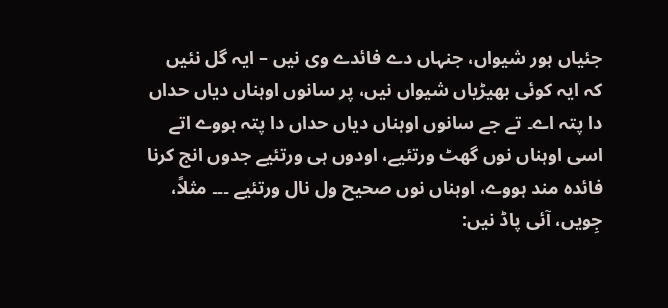جئیاں ہور شیواں، جنہاں دے فائدے وی نیں – ایہ گل نئیں کہ ایہ کوئی بھیڑیاں شیواں نیں، پر سانوں اوہناں دیاں حداں دا پتہ اے۔ تے جے سانوں اوہناں دیاں حداں دا پتہ ہووے اتے اسی اوہناں نوں گھٹ ورتئیے، اودوں ہی ورتئیے جدوں انج کرنا فائدہ مند ہووے، اوہناں نوں صحیح ول نال ورتئیے ۔۔۔ مثلاً، جِویں، آئی پاڈ نیں: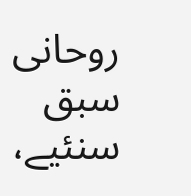روحانی سبق سنئیے،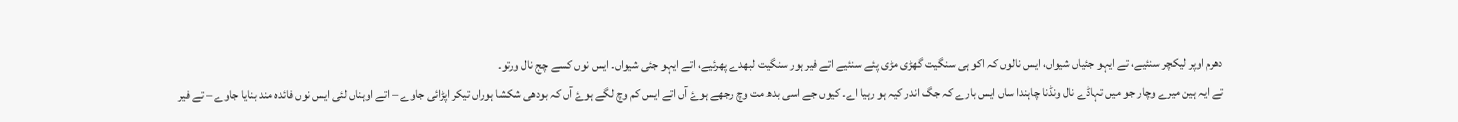دھرم اوپر لیکچر سنئیے، تے ایہو جئیاں شیواں، ایس نالوں کہ اکو ہی سنگیت گھڑی مڑی پئے سنئیے اتے فیر ہور سنگیت لبھدے پھرئیے، اتے ایہو جئی شیواں۔ ایس نوں کسے چج نال ورتو۔
تے ایہ ہین میرے وچار جو میں تہاڈے نال ونڈنا چاہندا ساں ایس بارے کہ جگ اندر کیہ ہو رہیا اے۔ کیوں جے اسی بدھ مت وچ رجھے ہوۓ آں اتے ایس کم وچ لگے ہوۓ آں کہ بودھی شکشا ہوراں تیکر اپڑائی جاوے – اتے اوہناں لئی ایس نوں فائدہ مند بنایا جاوے – تے فیر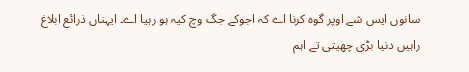سانوں ایس شے اوپر گوہ کرنا اے کہ اجوکے جگ وچ کیہ ہو رہیا اے۔ ایہناں ذرائع ابلاغ راہیں دنیا بڑی چھیتی تے اہم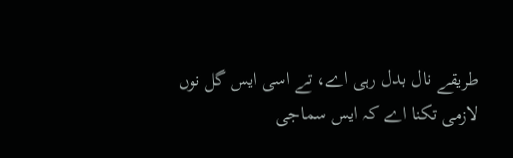طریقے نال بدل رہی اے، تے اسی ایس گل نوں لازمی تکنا اے کہ ایس سماجی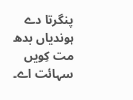پنگرتا دے ہوندیاں بدھ مت کِویں سہائت اے۔